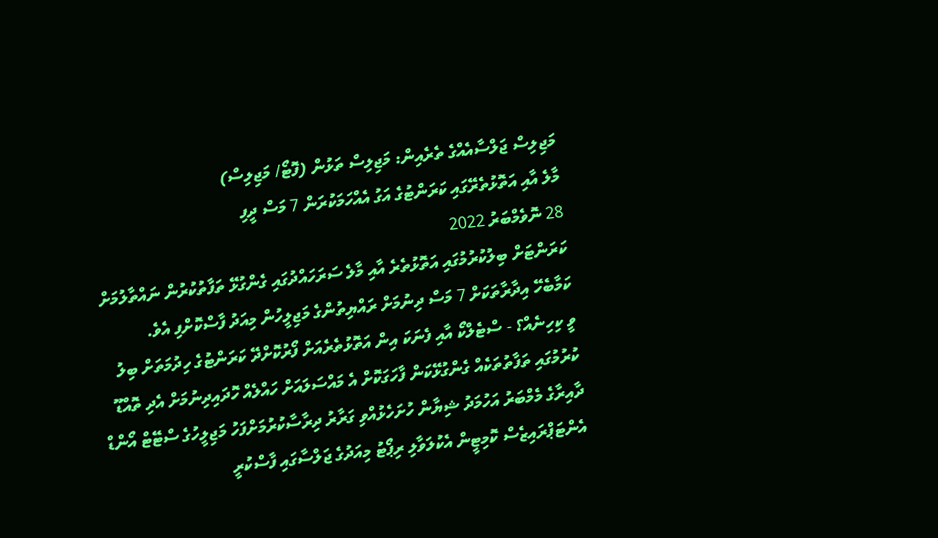މަޖިލިސް ޖަލްސާއެއްގެ ތެރެއިން: މަޖިލިސް ތަޅުން (ފޮޓޯ/ މަޖިލިސް)
މާލެ އާއި އަތޮޅުތެރޭގައި ކަރަންޓުގެ އަގު އެއްހަމަކުރަން 7 މަސް ދީފި
28 ނޮވެމްބަރު 2022
ކަރަންޓަށް ބިލުކުރުމުގައި އަތޮޅުތެރެ އާއި މާލެ ސަރަހައްދުގައި ގެންގުޅޭ ތަފާތުކުރުން ނައްތާލުމަށް ކަމާބެހޭ އިދާރާތަކަށް 7 މަސް ދިނުމަށް ރައްޔިތުންގެ މަޖިލީހުން މިއަދު ފާސްކޮށްފި އެވެ.
ވީ ކިހިނެއް؟ - ސްޓެލްކޯ އާއި ފެނަކަ އިން އަތޮޅުތެރެއަށް ފޯރުކޮށްދޭ ކަރަންޓުގެ ހިދުމަތަށް ބިލު ކުރުމުގައި ތަފާތުތަކެއް ގެންގުޅޭކަން ފާހަގަކޮށް އެ މައްސަލައަށް ހައްލެއް ހޮދައިދިނުމަށް އެދި ތޮއްޑޫ ދާއިރާގެ މެމްބަރު އަހުމަދު ޝިޔާން ހުށަހެޅުއްވި ގަރާރު ދިރާސާކުރުމަށްފަހު މަޖިލީހުގެ ސްޓޭޓް އޯންޑް އެންޓަޕްރައިޒެސް ކޮމިޓީން އެކުލަވާލި ރިޕޯޓު މިއަދުގެ ޖަލްސާގައި ފާސްކުރީ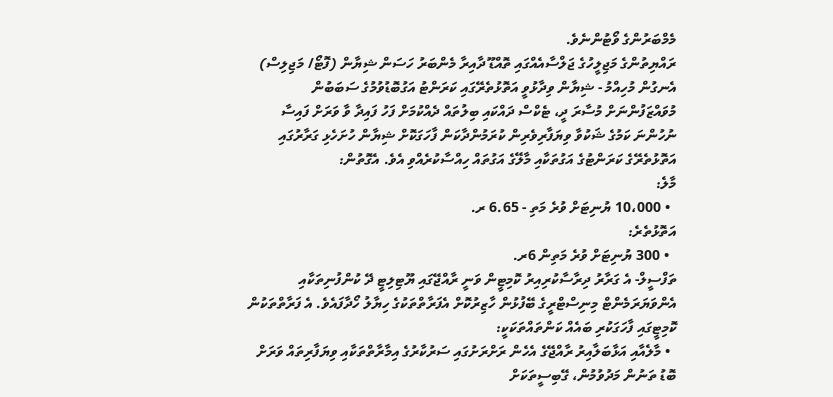މެމްބަރުންގެ ވޯޓުންނެވެ.
ރައްޔިތުންގެ މަޖިލީހުގެ ޖަލްސާއެއްގައި ތޮއްޑޫ ދާއިރާ މެންބަރު ހަސަން ޝިޔާން (ފޮޓޯ/ މަޖިލިސް)
އެނގުން މުހިއްމު - ޝިޔާން ވިދާޅުވީ އަތޮޅުތެރޭގައި ކަރަންޓު އަގުބޮޑުވުމުގެ ސަބަބުން މުވައްޒަފުންނަށް މުސާރަ ދީ، ޓެކްސް ދައްކައި ބިލުތައް ދެއްކުމަށް ފަހު ފައިދާ ވާ ވަރަށް ފައިސާ ނުހުންނަ ކަމުގެ ޝަކުވާ ވިޔަފާރިވެރިން ކުރަމުންދާކަން ފާހަގަކޮށް ޝިޔާން ހުށަހެޅި ގަރާރުގައި އަތޮޅުތެރޭގެ ކަރަންޓުގެ އަގުތަކާއި މާލޭގެ އަގުތައް ހިއްސާކުރެއްވި އެވެ. އެގޮތުން:
މާލެ:
  • 10،000 ޔުނިޓަށް ވުރެ މަތި - 6.65 ރ.
އަތޮޅުތެރެ:
  • 300 ޔުނިޓަށް ވުރެ މަތިން 6ރ.
ތަފްސީލް- އެ ގަރާރު ދިރާސާކުރިއިރު ކޮމިޓީން ވަނީ ރާއްޖޭގައި ޔޫޓިލިޓީ ދޭ ކުންފުނިތަކާއި އެންވަޔަރަމެންޓް މިނިސްޓްރީގެ ބޭފުޅުން ހާޒިރުކޮށް އެފަރާތްތަކުގެ ހިޔާލު ހޯދާފައެވެ. އެ ފަރާތްތަކުން ކޮމިޓީގައި ފާހަގަކުރި ބައެއް ކަންތައްތަކަކީ:
  • މާލެއާއި އަޅާބަލާއިރު ރާއްޖޭގެ އެހެން ރަށްރަށުގައި ސަރުކާރުގެ އިމާރާތްތަކާއި ވިޔަފާރިތައް ވަރަށް ބޮޑު ތަނުން މަދުވުމުން، ގޭބިސީތަކަށް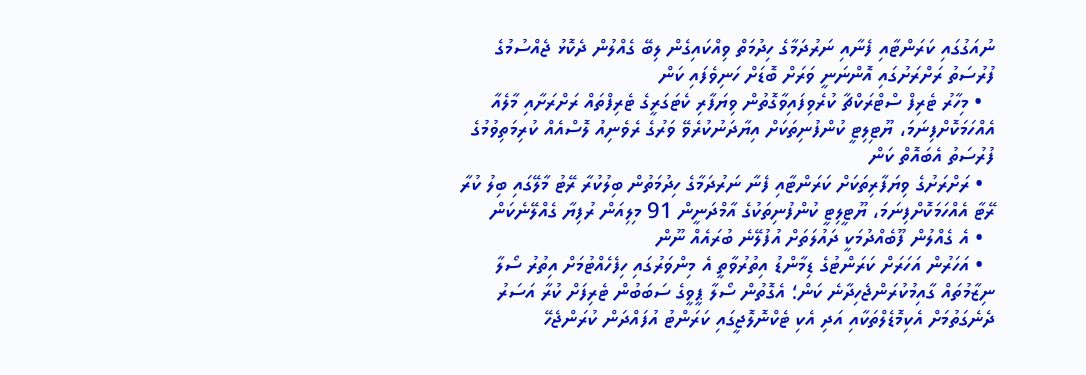ނުއަގުގައި ކަރަންޓާއި ފެނާއި ނަރުދަމާގެ ހިދުމަތް ވިއްކައިގެން ލިބޭ ގެއްލުން ދެކޮޅު ޖެއްސުމުގެ ފުރުސަތު ރަށްރަށުގައި އޮންނަނީ ވަރަށް ބޮޑަށް ހަނިވެފައި ކަން
  • މިހާރު ޓެރިފް ސްޓްރަކްޗާ ކުރެވިފައިވާގޮތުން ވިޔަފާރި ކެޓަގަރީގެ ޓެރިފްތައް ރަށްރަށާއި މާލެއާ އެއްހަމަކޮށްފިނަމަ، ޔޫޓިލިޓީ ކުންފުނިތަކަށް އިޔާދަނުކުރެވޭ ވަރުގެ ރެވެނިއު ލޮސްއެއް ކުރިމަތިވުމުގެ ފުރުސަތު އެބައޮތް ކަން
  • ރަށްރަށުގެ ވިޔަފާރިތަކަށް ކަރަންޓާއި ފެނާ ނަރުދަމާގެ ހިދުމަތުން ބިލުކުރާ ރޭޓު މާލޭގައި ބިލު ކުރާ ރޭޓާ އެއްހަމަކޮށްފިނަމަ، ޔޫޓީލިޓީ ކުންފުނިތަކުގެ އާމްދަނީން 91 މިލިއަން ރުފިޔާ ގެއްލޭނެކަން
  • އެ ގެއްލުން ފޫބެއްދުމަކީ ދައުލަތަށް އުފުލޭނެ ބުރައެއް ނޫން
  • އަހަރުން އަހަރަށް ކަރަންޓުގެ ޑިމާންޑު އިތުރުވާތީ އެ މިންވަރުގައި ހިފެހެއްޓުމަށް އިތުރު ސޯލާ ނިޒާމުތައް ގާއިމުކުރަންޖެހިދާނެ ކަން؛ އެގޮތުން ސޯލާ ޕީވީގެ ސަބަބުން ޓެރިފަށް ކުރާ އަސަރު ދެނެގަތުމަށް އެކިމޮޑެލްތަކާއި އަދި އެކި ޓެކްނޮލޮޖީގައި ކަރަންޓު އުފައްދަން ކުރަންޖެހޭ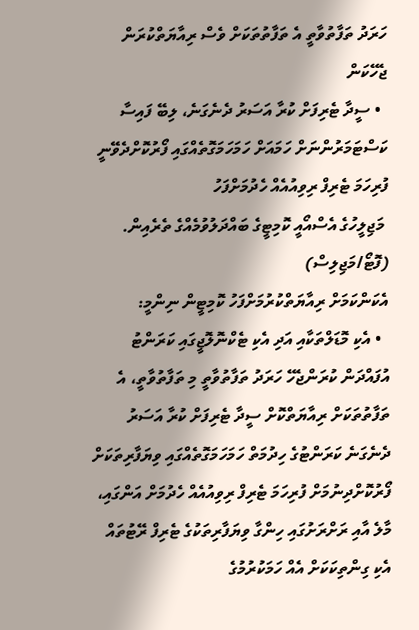ހަރަދު ތަފާތުވާތީ އެ ތަފާތުތަކަށް ވެސް ރިއާޔަތްކުރަން ޖެހޭކަން
  • ސީދާ ޓެރިފަށް ކުރާ އަސަރު ދެނެގަނެ، ލިބޭ ފައިސާ ކަސްޓަމަރުންނަށް ހަމައަށް ހަމަހަމަގޮތެއްގައި ފޯރުކޮށްދެވޭނީ ފުރިހަމަ ޓެރިފް ރިވިއުއެއް ހެދުމަށްފަހު
 މަޖިލީހުގެ އެސްއޯއީ ކޮމިޓީގެ ބައްދަލުވުމެއްގެ ތެރެއިން. (ފޮޓޯ/މަޖިލިސް)
އެކަންކަމަށް ރިއާޔަތްކުރުމަށްފަހު ކޮމިޓީން ނިންމީ:
  • އެކި މޮޑަލްތަކާއި އަދި އެކި ޓެކްނޮލޮޖީގައި ކަރަންޓު އުފައްދަން ކުރަންޖެހޭ ހަރަދު ތަފާތުވާތީ މި ތަފާތުވާތީ، އެ ތަފާތުތަކަށް ރިއާޔަތްކޮށް ސީދާ ޓެރިފަށް ކުރާ އަސަރު ދެނެގަނެ ކަރަންޓުގެ ހިދުމަތް ހަމަހަމަގޮތެއްގައި ވިޔަފާރިތަކަށް ފޯރުކޮށްދިނުމަށް ފުރިހަމަ ޓެރިފް ރިވިއުއެއް ހެދުމަށް އަންގައި، މާލެ އާއި ރަށްރަށުގައި ހިންގާ ވިޔަފާރިތަކުގެ ޓެރިފް ރޭޓުތައް އެކި ގިންތިކަކަށް އެއް ހަމަކުރުމުގެ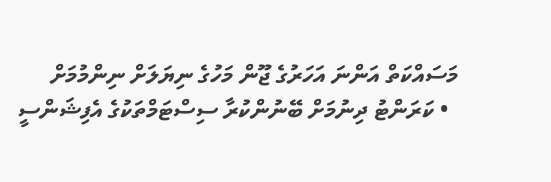މަސައްކަތް އަންނަ އަހަރުގެ ޖޫން މަހުގެ ނިޔަލަށް ނިންމުމަށް
  • ކަރަންޓު ދިނުމަށް ބޭނުންކުރާ ސިސްޓަމްތަކުގެ އެފިޝަންސީ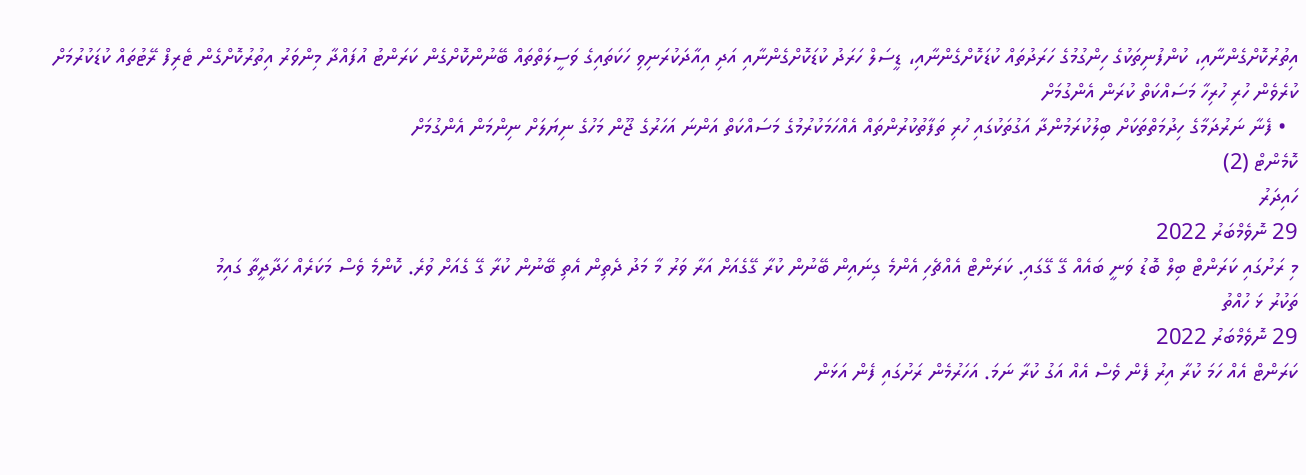އިތުރުކޮށްގެންނާއި، ކުންފުނިތަކުގެ ހިންގުމުގެ ހަރަދުތައް ކުޑަކޮށްގެންނާއި، ޑީސަލް ހަރަދު ކުޑަކޮށްގެންނާއި އަދި އިއާދަކުރަނިވި ހަކަތައިގެ ވަސީލަތްތައް ބޭނުންކޮށްގެން ކަރަންޓު އުފައްދާ މިންވަރު އިތުރުކޮށްގެން ޓެރިފް ރޭޓުތައް ކުޑަކުރުމަށް ކުރެވެން ހުރި ހުރިހާ މަސައްކަތް ކުރަން އެންގުމަށް
  • ފެނާ ނަރުދަމާގެ ހިދުމަތްތަކަށް ބިލުކުރަމުންދާ އަގުތަކުގައި ހުރި ތަފާތުކުރުންތައް އެއްހަމަކުރުމުގެ މަސައްކަތް އަންނަ އަހަރުގެ ޖޫން މަހުގެ ނިޔަލަށް ނިންމަން އެންގުމަށް
ކޮމެންޓް (2)
ހައިދަރު
29 ނޮވެމްބަރު 2022
މި ރަށުގައި ކަރަންޓް ބިލް ބޮޑު ވަނީ ބައެއް ގޭ ގޭގައި. ކަރަންޓް އެއްޗެހި އެންމެ ގިނައިން ބޭނުން ކުރާ ގޭގެއަށް އަރާ ވަރު މާ މަދު ދެތިން އެތި ބޭނުން ކުރާ ގޭ ގެއަށް ވުރެ. ކޮންމެ ވެސް މަކަރެއް ހަދާދީތާ ގައިމު
ތަކުރު ޅަ ހުއްތު
29 ނޮވެމްބަރު 2022
ކަރަންޓް އެއް ހަމަ ކުރާ އިރު ފެން ވެސް އެއް އަގު ކުރާ ނަމަ. އަހަރުމެން ރަށުގައި ފެން އަޅަން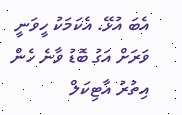އެބަ އުޅޭ. އެކަމަކު ހީވަނީ ވަރަށް އަގު ބޮޑު ވާނެ ހެން
އިތުރު އާޓިކަލް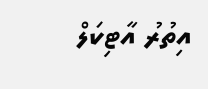އިތުރު އާޓިކަލް